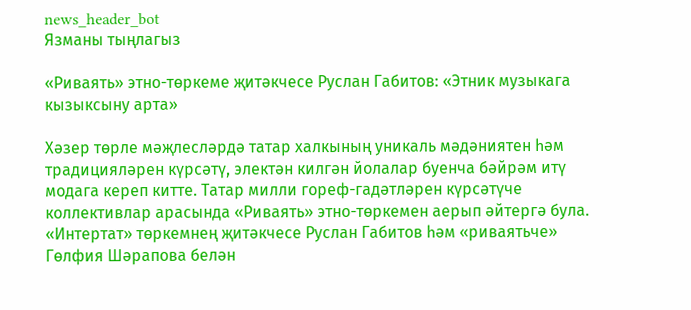news_header_bot
Язманы тыңлагыз

«Риваять» этно-төркеме җитәкчесе Руслан Габитов: «Этник музыкага кызыксыну арта»

Хәзер төрле мәҗлесләрдә татар халкының уникаль мәдәниятен һәм традицияләрен күрсәтү, электән килгән йолалар буенча бәйрәм итү модага кереп китте. Татар милли гореф-гадәтләрен күрсәтүче коллективлар арасында «Риваять» этно-төркемен аерып әйтергә була. «Интертат» төркемнең җитәкчесе Руслан Габитов һәм «риваятьче» Гөлфия Шәрапова белән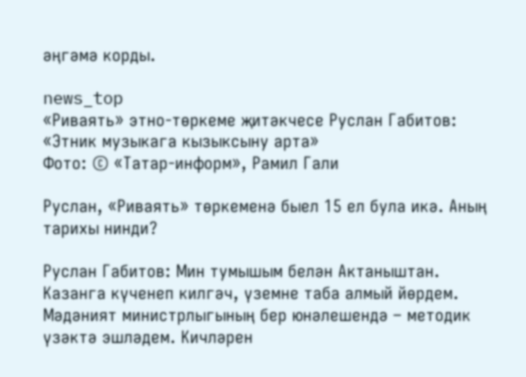әңгәмә корды.

news_top
«Риваять» этно-төркеме җитәкчесе Руслан Габитов: «Этник музыкага кызыксыну арта»
Фото: © «Татар-информ», Рамил Гали

Руслан, «Риваять» төркеменә быел 15 ел була икә. Аның тарихы нинди?

Руслан Габитов: Мин тумышым белән Актаныштан. Казанга күченеп килгәч, үземне таба алмый йөрдем. Мәдәният министрлыгының бер юнәлешендә – методик үзәктә эшләдем. Кичләрен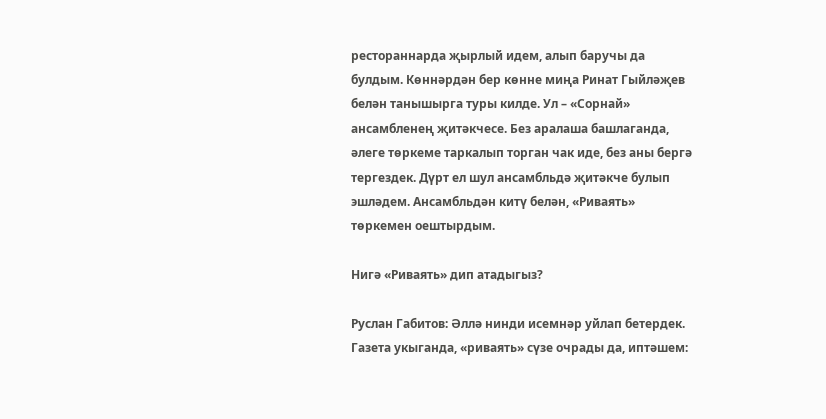рестораннарда җырлый идем, алып баручы да булдым. Көннәрдән бер көнне миңа Ринат Гыйләҗев белән танышырга туры килде. Ул – «Сорнай» ансамбленең җитәкчесе. Без аралаша башлаганда, әлеге төркеме таркалып торган чак иде, без аны бергә тергездек. Дүрт ел шул ансамбльдә җитәкче булып эшләдем. Ансамбльдән китү белән, «Риваять» төркемен оештырдым.

Нигә «Риваять» дип атадыгыз?

Руслан Габитов: Әллә нинди исемнәр уйлап бетердек. Газета укыганда, «риваять» сүзе очрады да, иптәшем: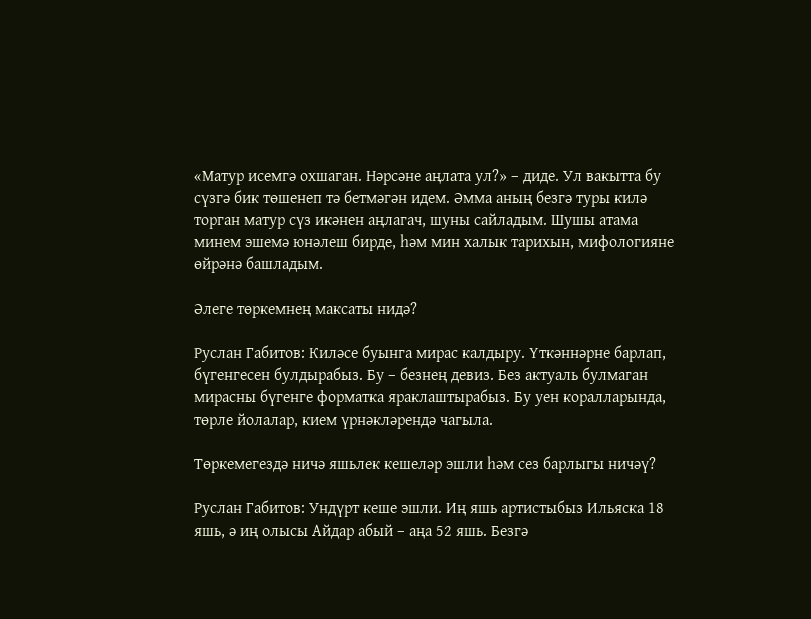«Матур исемгә охшаган. Нәрсәне аңлата ул?» – диде. Ул вакытта бу сүзгә бик төшенеп тә бетмәгән идем. Әмма аның безгә туры килә торган матур сүз икәнен аңлагач, шуны сайладым. Шушы атама минем эшемә юнәлеш бирде, һәм мин халык тарихын, мифологияне өйрәнә башладым.

Әлеге төркемнең максаты нидә?

Руслан Габитов: Киләсе буынга мирас калдыру. Үткәннәрне барлап, бүгенгесен булдырабыз. Бу – безнең девиз. Без актуаль булмаган мирасны бүгенге форматка яраклаштырабыз. Бу уен коралларында, төрле йолалар, кием үрнәкләрендә чагыла.

Төркемегездә ничә яшьлек кешеләр эшли һәм сез барлыгы ничәү?

Руслан Габитов: Ундүрт кеше эшли. Иң яшь артистыбыз Ильяска 18 яшь, ә иң олысы Айдар абый – аңа 52 яшь. Безгә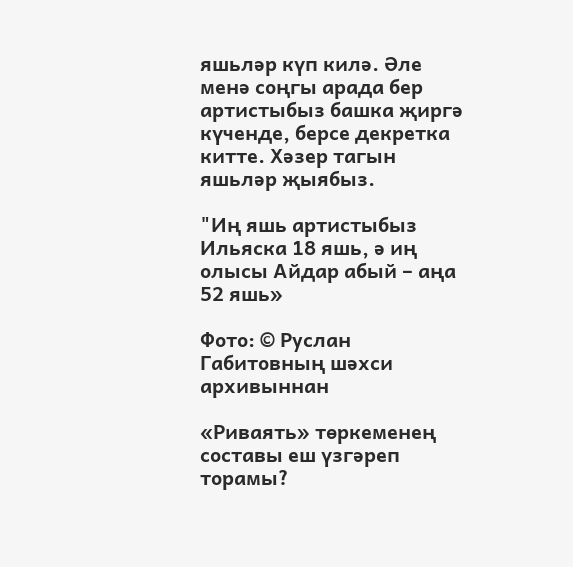яшьләр күп килә. Әле менә соңгы арада бер артистыбыз башка җиргә күченде, берсе декретка китте. Хәзер тагын яшьләр җыябыз.

"Иң яшь артистыбыз Ильяска 18 яшь, ә иң олысы Айдар абый – аңа 52 яшь»

Фото: © Руслан Габитовның шәхси архивыннан

«Риваять» төркеменең составы еш үзгәреп торамы?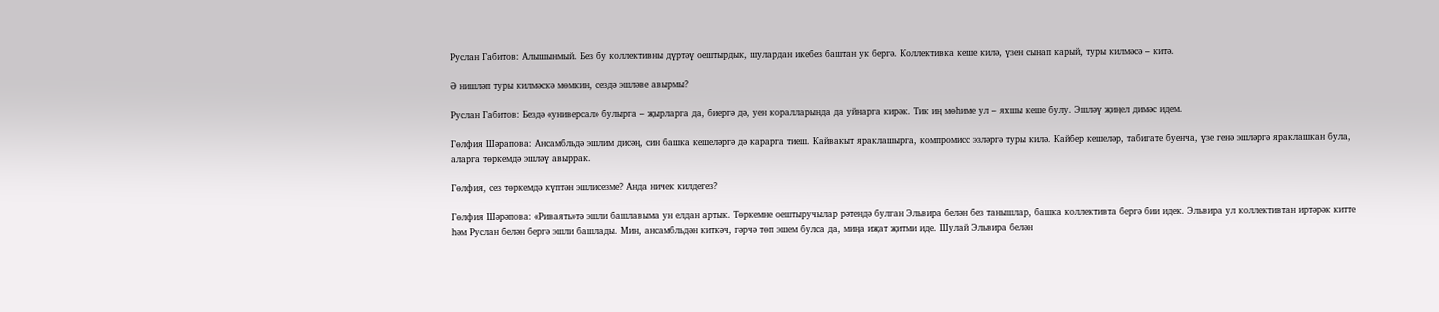Руслан Габитов: Алышынмый. Без бу коллективны дүртәү оештырдык, шулардан икебез баштан ук бергә. Коллективка кеше килә, үзен сынап карый, туры килмәсә – китә.

Ә нишләп туры килмәскә мөмкин, сездә эшләве авырмы?

Руслан Габитов: Бездә «универсал» булырга – җырларга да, биергә дә, уен коралларында да уйнарга кирәк. Тик иң мөһиме ул – яхшы кеше булу. Эшләү җиңел димәс идем.

Гөлфия Шәрапова: Ансамбльдә эшлим дисәң, син башка кешеләргә дә карарга тиеш. Кайвакыт яраклашырга, компромисс эзләргә туры килә. Кайбер кешеләр, табигате буенча, үзе генә эшләргә яраклашкан була, аларга төркемдә эшләү авыррак.

Гөлфия, сез төркемдә күптән эшлисезме? Анда ничек килдегез?

Гөлфия Шәрәпова: «Риваять»тә эшли башлавыма ун елдан артык. Төркемне оештыручылар рәтендә булган Эльвира белән без танышлар, башка коллективта бергә бии идек. Эльвира ул коллективтан иртәрәк китте һәм Руслан белән бергә эшли башлады. Мин, ансамбльдән киткәч, гәрчә төп эшем булса да, миңа иҗат җитми иде. Шулай Эльвира белән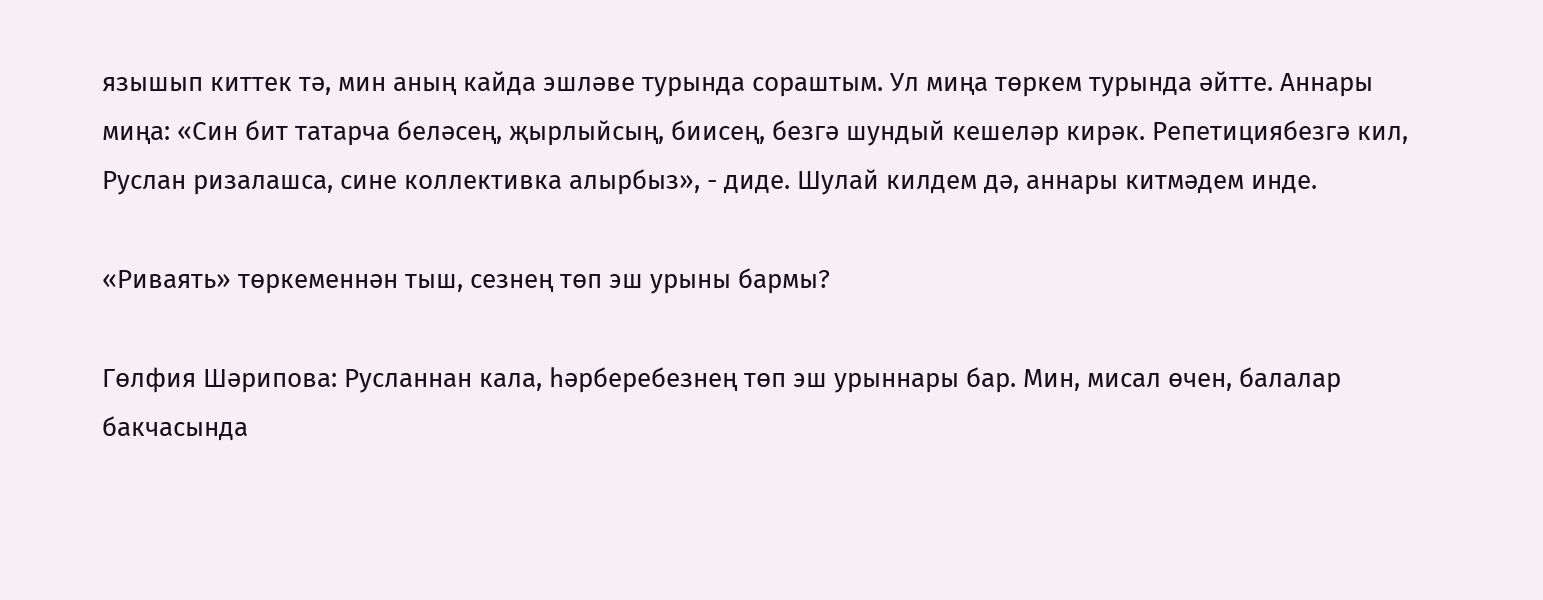язышып киттек тә, мин аның кайда эшләве турында сораштым. Ул миңа төркем турында әйтте. Аннары миңа: «Син бит татарча беләсең, җырлыйсың, биисең, безгә шундый кешеләр кирәк. Репетициябезгә кил, Руслан ризалашса, сине коллективка алырбыз», - диде. Шулай килдем дә, аннары китмәдем инде.

«Риваять» төркеменнән тыш, сезнең төп эш урыны бармы?

Гөлфия Шәрипова: Русланнан кала, һәрберебезнең төп эш урыннары бар. Мин, мисал өчен, балалар бакчасында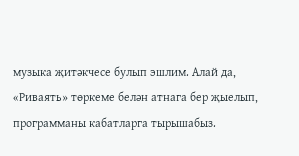музыка җитәкчесе булып эшлим. Алай да, «Риваять» төркеме белән атнага бер җыелып, программаны кабатларга тырышабыз.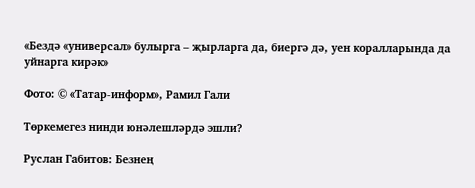«Бездә «универсал» булырга – җырларга да, биергә дә, уен коралларында да уйнарга кирәк»

Фото: © «Татар-информ», Рамил Гали

Төркемегез нинди юнәлешләрдә эшли?

Руслан Габитов: Безнең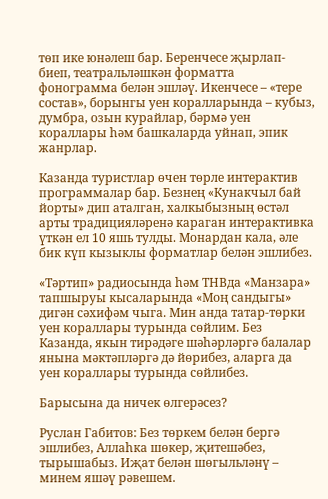төп ике юнәлеш бар. Беренчесе җырлап-биеп, театральләшкән форматта фонограмма белән эшләү. Икенчесе – «тере состав», борынгы уен коралларында – кубыз, думбра, озын курайлар, бәрмә уен кораллары һәм башкаларда уйнап, эпик жанрлар.

Казанда туристлар өчен төрле интерактив программалар бар. Безнең «Кунакчыл бай йорты» дип аталган, халкыбызның өстәл арты традицияләренә караган интерактивка үткән ел 10 яшь тулды. Монардан кала, әле бик күп кызыклы форматлар белән эшлибез.

«Тәртип» радиосында һәм ТНВда «Манзара» тапшыруы кысаларында «Моң сандыгы» дигән сәхифәм чыга. Мин анда татар-төрки уен кораллары турында сөйлим. Без Казанда, якын тирәдәге шәһәрләргә балалар янына мәктәпләргә дә йөрибез, аларга да уен кораллары турында сөйлибез.

Барысына да ничек өлгерәсез?

Руслан Габитов: Без төркем белән бергә эшлибез, Аллаһка шөкер, җитешәбез, тырышабыз. Иҗат белән шөгыльләнү – минем яшәү рәвешем.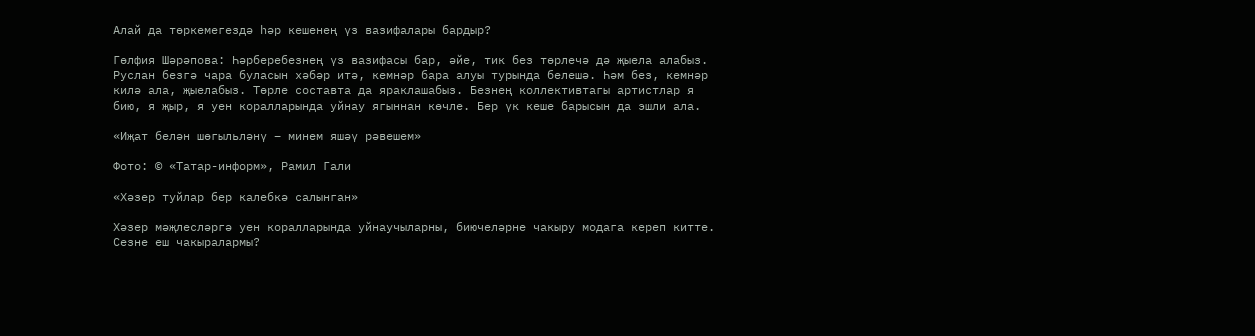Алай да төркемегездә һәр кешенең үз вазифалары бардыр?

Гөлфия Шәрәпова: Һәрберебезнең үз вазифасы бар, әйе, тик без төрлечә дә җыела алабыз. Руслан безгә чара буласын хәбәр итә, кемнәр бара алуы турында белешә. Һәм без, кемнәр килә ала, җыелабыз. Төрле составта да яраклашабыз. Безнең коллективтагы артистлар я бию, я җыр, я уен коралларында уйнау ягыннан көчле. Бер үк кеше барысын да эшли ала.

«Иҗат белән шөгыльләнү – минем яшәү рәвешем»

Фото: © «Татар-информ», Рамил Гали

«Хәзер туйлар бер калебкә салынган»

Хәзер мәҗлесләргә уен коралларында уйнаучыларны, биючеләрне чакыру модага кереп китте. Сезне еш чакыралармы?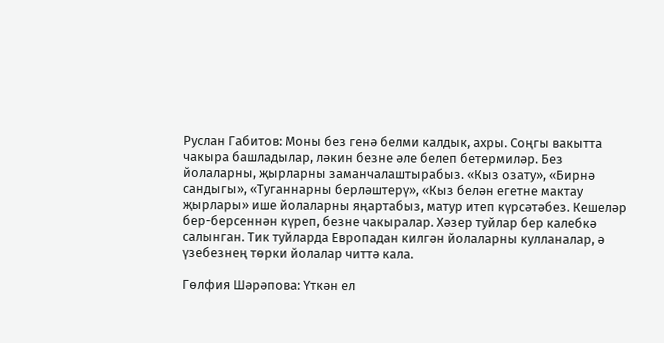Руслан Габитов: Моны без генә белми калдык, ахры. Соңгы вакытта чакыра башладылар, ләкин безне әле белеп бетермиләр. Без йолаларны, җырларны заманчалаштырабыз. «Кыз озату», «Бирнә сандыгы», «Туганнарны берләштерү», «Кыз белән егетне мактау җырлары» ише йолаларны яңартабыз, матур итеп күрсәтәбез. Кешеләр бер-берсеннән күреп, безне чакыралар. Хәзер туйлар бер калебкә салынган. Тик туйларда Европадан килгән йолаларны кулланалар, ә үзебезнең төрки йолалар читтә кала.

Гөлфия Шәрәпова: Үткән ел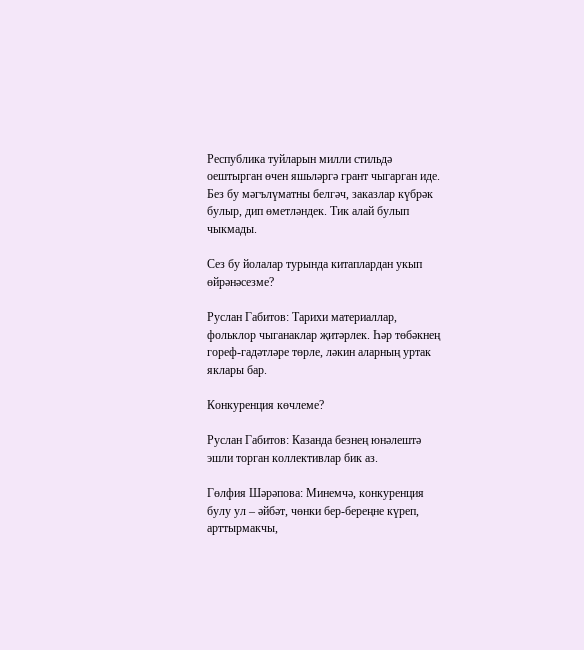Республика туйларын милли стильдә оештырган өчен яшьләргә грант чыгарган иде. Без бу мәгълүматны белгәч, заказлар күбрәк булыр, дип өметләндек. Тик алай булып чыкмады.

Сез бу йолалар турында китаплардан укып өйрәнәсезме?

Руслан Габитов: Тарихи материаллар, фольклор чыганаклар җитәрлек. Һәр төбәкнең гореф-гадәтләре төрле, ләкин аларның уртак яклары бар.

Конкуренция көчлеме?

Руслан Габитов: Казанда безнең юнәлештә эшли торган коллективлар бик аз.

Гөлфия Шәрәпова: Минемчә, конкуренция булу ул – әйбәт, чөнки бер-береңне күреп, арттырмакчы,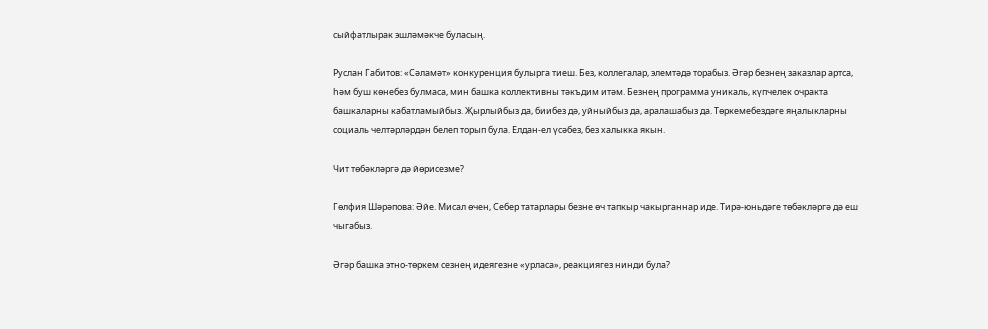сыйфатлырак эшләмәкче буласың.

Руслан Габитов: «Сәламәт» конкуренция булырга тиеш. Без, коллегалар, элемтәдә торабыз. Әгәр безнең заказлар артса, һәм буш көнебез булмаса, мин башка коллективны тәкъдим итәм. Безнең программа уникаль, күпчелек очракта башкаларны кабатламыйбыз. Җырлыйбыз да, биибез дә, уйныйбыз да, аралашабыз да. Төркемебездәге яңалыкларны социаль челтәрләрдән белеп торып була. Елдан-ел үсәбез, без халыкка якын.

Чит төбәкләргә дә йөрисезме?

Гөлфия Шәрәпова: Әйе. Мисал өчен, Себер татарлары безне өч тапкыр чакырганнар иде. Тирә-юньдәге төбәкләргә дә еш чыгабыз.

Әгәр башка этно-төркем сезнең идеягезне «урласа», реакциягез нинди була?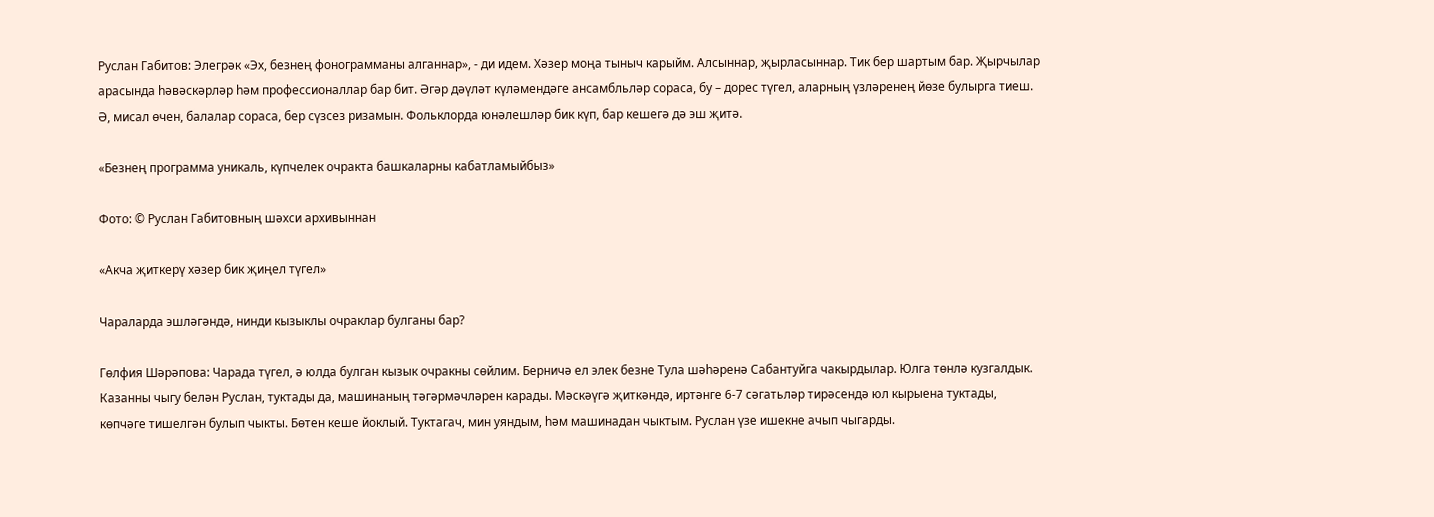Руслан Габитов: Элегрәк «Эх, безнең фонограмманы алганнар», - ди идем. Хәзер моңа тыныч карыйм. Алсыннар, җырласыннар. Тик бер шартым бар. Җырчылар арасында һәвәскәрләр һәм профессионаллар бар бит. Әгәр дәүләт күләмендәге ансамбльләр сораса, бу – дорес түгел, аларның үзләренең йөзе булырга тиеш. Ә, мисал өчен, балалар сораса, бер сүзсез ризамын. Фольклорда юнәлешләр бик күп, бар кешегә дә эш җитә.

«Безнең программа уникаль, күпчелек очракта башкаларны кабатламыйбыз»

Фото: © Руслан Габитовның шәхси архивыннан

«Акча җиткерү хәзер бик җиңел түгел»

Чараларда эшләгәндә, нинди кызыклы очраклар булганы бар?

Гөлфия Шәрәпова: Чарада түгел, ә юлда булган кызык очракны сөйлим. Берничә ел элек безне Тула шәһәренә Сабантуйга чакырдылар. Юлга төнлә кузгалдык. Казанны чыгу белән Руслан, туктады да, машинаның тәгәрмәчләрен карады. Мәскәүгә җиткәндә, иртәнге 6-7 сәгатьләр тирәсендә юл кырыена туктады, көпчәге тишелгән булып чыкты. Бөтен кеше йоклый. Туктагач, мин уяндым, һәм машинадан чыктым. Руслан үзе ишекне ачып чыгарды.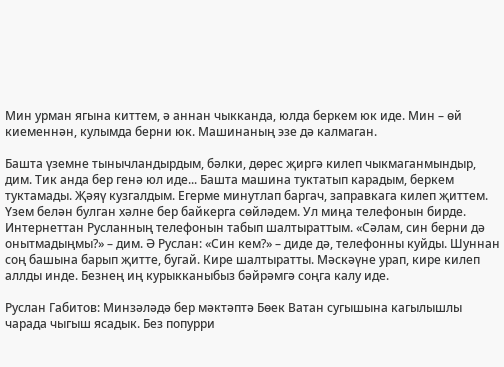Мин урман ягына киттем, ә аннан чыкканда, юлда беркем юк иде. Мин – өй киеменнән, кулымда берни юк. Машинаның эзе дә калмаган.

Башта үземне тынычландырдым, бәлки, дөрес җиргә килеп чыкмаганмындыр, дим. Тик анда бер генә юл иде... Башта машина туктатып карадым, беркем туктамады. Җәяү кузгалдым. Егерме минутлап баргач, заправкага килеп җиттем. Үзем белән булган хәлне бер байкерга сөйләдем. Ул миңа телефонын бирде. Интернеттан Русланның телефонын табып шалтыраттым. «Сәлам, син берни дә онытмадыңмы?» – дим. Ә Руслан: «Син кем?» – диде дә, телефонны куйды. Шуннан соң башына барып җитте, бугай. Кире шалтыратты. Мәскәүне урап, кире килеп аллды инде. Безнең иң курыкканыбыз бәйрәмгә соңга калу иде.

Руслан Габитов: Минзәләдә бер мәктәптә Бөек Ватан сугышына кагылышлы чарада чыгыш ясадык. Без попурри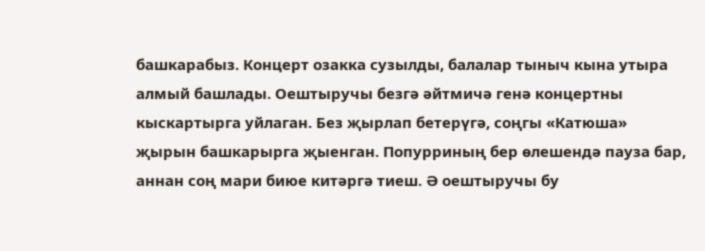башкарабыз. Концерт озакка сузылды, балалар тыныч кына утыра алмый башлады. Оештыручы безгә әйтмичә генә концертны кыскартырга уйлаган. Без җырлап бетерүгә, соңгы «Катюша» җырын башкарырга җыенган. Попурриның бер өлешендә пауза бар, аннан соң мари биюе китәргә тиеш. Ә оештыручы бу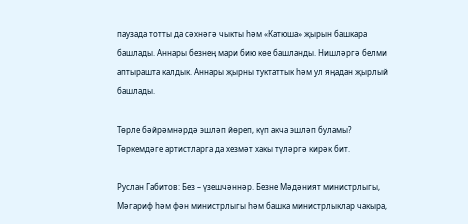паузада тотты да сәхнәгә чыкты һәм «Катюша» җырын башкара башлады. Аннары безнең мари бию көе башланды. Нишләргә белми аптырашта калдык. Аннары җырны туктаттык һәм ул яңадан җырлый башлады.

Төрле бәйрәмнәрдә эшләп йөреп, күп акча эшләп буламы? Төркемдәге артистларга да хезмәт хакы түләргә кирәк бит.

Руслан Габитов: Без – үзешчәннәр. Безне Мәдәният министрлыгы, Мәгариф һәм фән министрлыгы һәм башка министрлыклар чакыра,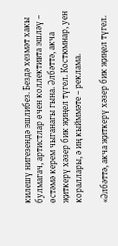килешү нигезендә эшлибез. Бездә хезмәт хакы булмагач, артистлар өчен коллективта эшләү – өстәмә керем чыганагы гына. Әлбәттә, акча җиткерү хәзер бик җиңел түгел. Костюмнар, уен кораллары, ә иң кыйммәте – реклама.

«Әлбәттә, акча җиткерү хәзер бик җиңел түгел.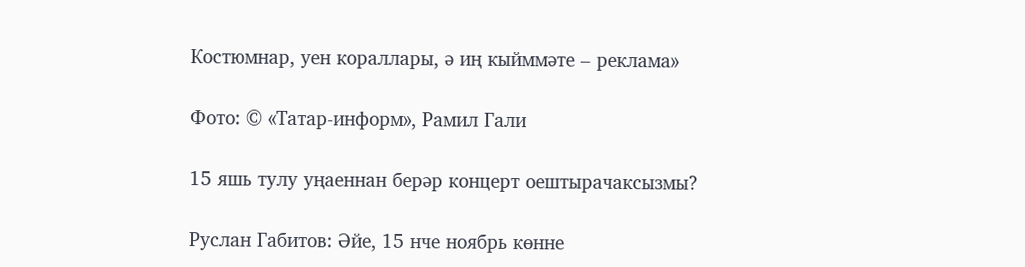Костюмнар, уен кораллары, ә иң кыйммәте – реклама»

Фото: © «Татар-информ», Рамил Гали

15 яшь тулу уңаеннан берәр концерт оештырачаксызмы?

Руслан Габитов: Әйе, 15 нче ноябрь көнне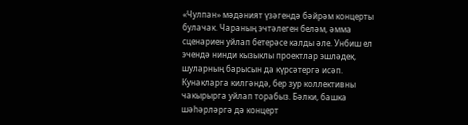«Чулпан» мәдәният үзәгендә бәйрәм концерты булачак. Чараның эчтәлеген беләм, әмма сценариен уйлап бетерәсе калды әле. Унбиш ел эчендә нинди кызыклы проектлар эшләдек, шуларның барысын да күрсәтергә исәп. Кунакларга килгәндә, бер зур коллективны чакырырга уйлап торабыз. Бәлки, башка шәһәрләргә дә концерт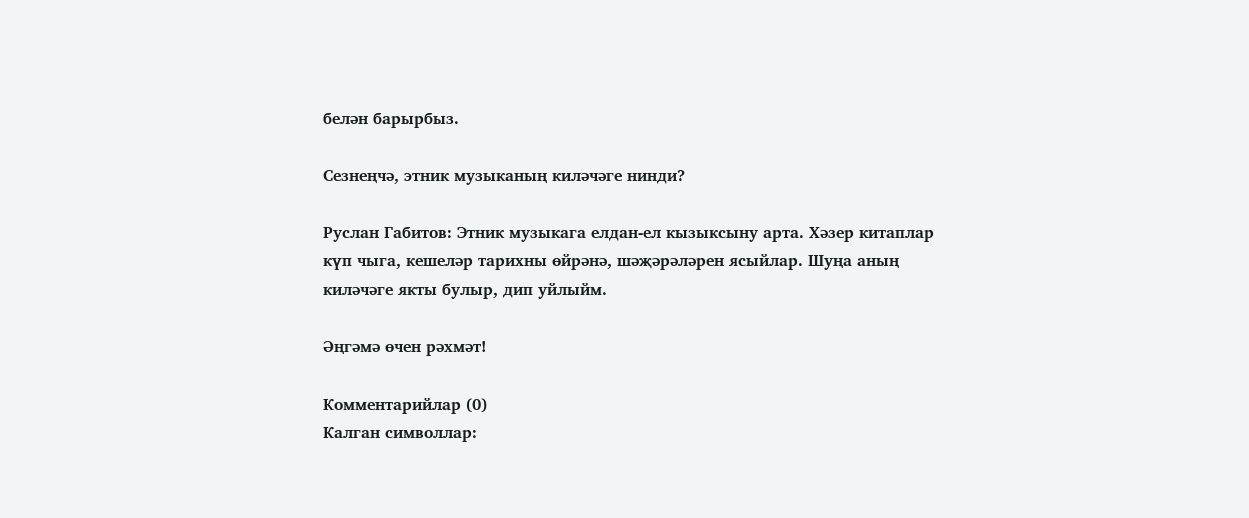белән барырбыз.

Сезнеңчә, этник музыканың киләчәге нинди?

Руслан Габитов: Этник музыкага елдан-ел кызыксыну арта. Хәзер китаплар күп чыга, кешеләр тарихны өйрәнә, шәҗәрәләрен ясыйлар. Шуңа аның киләчәге якты булыр, дип уйлыйм.

Әңгәмә өчен рәхмәт!

Комментарийлар (0)
Калган символлар: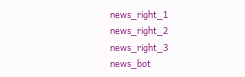news_right_1
news_right_2
news_right_3
news_bot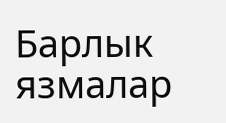Барлык язмалар